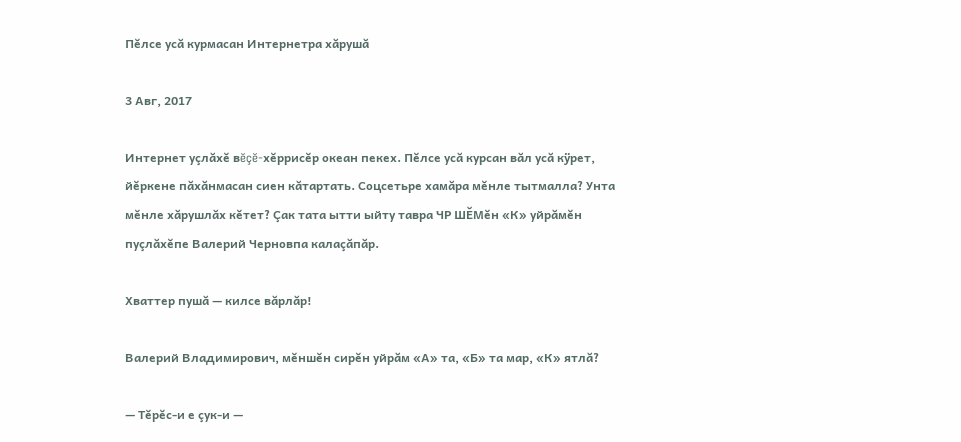Пĕлсе усă курмасан Интернетра хăрушă

3 Авг, 2017

Интернет уçлăхĕ вĕçĕ-хĕррисĕр океан пекех. Пĕлсе усă курсан вăл усă кÿрет, йĕркене пăхăнмасан сиен кăтартать. Соцсетьре хамăра мĕнле тытмалла? Унта мĕнле хăрушлăх кĕтет? Çак тата ытти ыйту тавра ЧР ШĔМĕн «К» уйрăмĕн пуçлăхĕпе Валерий Черновпа калаçăпăр.

Хваттер пушă — килсе вăрлăр!

Валерий Владимирович, мĕншĕн сирĕн уйрăм «А» та, «Б» та мар, «К» ятлă?

— Тĕрĕс-и е çук-и —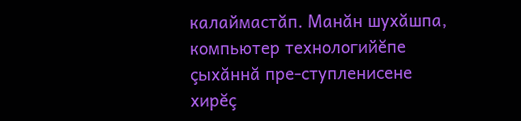калаймастăп. Манăн шухăшпа, компьютер технологийĕпе çыхăннă пре-ступленисене хирĕç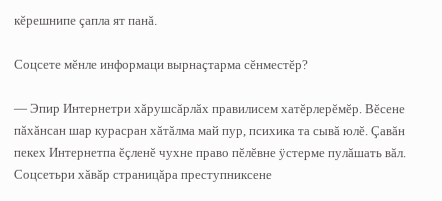кĕрешнипе çапла ят панă.

Соцсете мĕнле информаци вырнаçтарма сĕнместĕр?

— Эпир Интернетри хăрушсăрлăх правилисем хатĕрлерĕмĕр. Вĕсене пăхăнсан шар курасран хăтăлма май пур, психика та сывă юлĕ. Çавăн пекех Интернетпа ĕçленĕ чухне право пĕлĕвне ÿстерме пулăшать вăл. Соцсетьри хăвăр страницăра преступниксене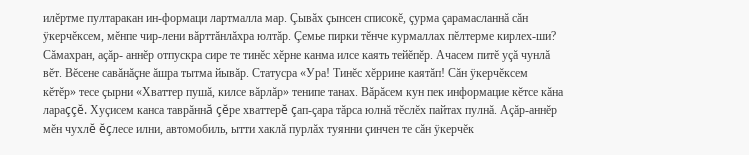илĕртме пултаракан ин-формаци лартмалла мар. Çывăх çынсен списокĕ, çурма çарамасланнă сăн ÿкерчĕксем, мĕнпе чир-лени вăрттăнлăхра юлтăр. Çемье пирки тĕнче курмаллах пĕлтерме кирлех-ши? Сăмахран, аçăр- аннĕр отпускра сире те тинĕс хĕрне канма илсе каять тейĕпĕр. Ачасем питĕ уçă чунлă вĕт. Вĕсене савăнăçне ăшра тытма йывăр. Статусра «Ура! Тинĕс хĕррине каятăп! Сăн ÿкерчĕксем кĕтĕр» тесе çырни «Хваттер пушă, килсе вăрлăр» тенипе танах. Вăрăсем кун пек информацие кĕтсе кăна лараççĕ. Хуçисем канса таврăннă çĕре хваттерĕ çап-çара тăрса юлнă тĕслĕх пайтах пулнă. Аçăр-аннĕр мĕн чухлĕ ĕçлесе илни, автомобиль, ытти хаклă пурлăх туянни çинчен те сăн ÿкерчĕк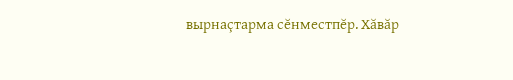вырнаçтарма сĕнместпĕр. Хăвăр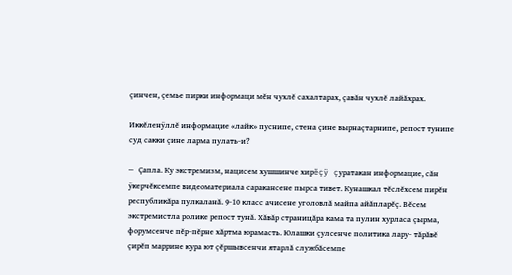çинчен, çемье пирки информаци мĕн чухлĕ сахалтарах, çавăн чухлĕ лайăхрах.

Иккĕленÿллĕ информацие «лайк» пуснипе, стена çине вырнаçтарнипе, репост тунипе суд сакки çине ларма пулать-и?

— Çапла. Ку экстремизм, нацисем хушшинче хирĕçÿ çуратакан информацие, сăн ÿкерчĕксемпе видеоматериала саракансене пырса тивет. Кунашкал тĕслĕхсем пирĕн республикăра пулкаланă. 9-10 класс ачисене уголовлă майпа айăпларĕç. Вĕсем экстремистла ролике репост тунă. Хăвăр страницăра кама та пулин хурласа çырма, форумсенче пĕр-пĕрне хăртма юрамасть. Юлашки çулсенче политика лару- тăрăвĕ çирĕп маррине кура ют çĕршывсенчи ятарлă службăсемпе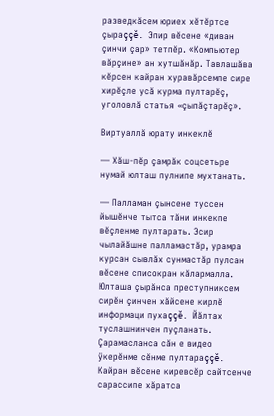разведкăсем юриех хĕтĕртсе çыраççĕ. Эпир вĕсене «диван çинчи çар» тетпĕр. «Компьютер вăрçине» ан хутшăнăр. Тавлашăва кĕрсен кайран хуравăрсемпе сире хирĕçле усă курма пултарĕç, уголовлă статья «çыпăçтарĕç».

Виртуаллă юрату инкеклĕ

— Хăш-пĕр çамрăк соцсетьре нумай юлташ пулнипе мухтанать.

— Палламан çынсене туссен йышĕнче тытса тăни инкекпе вĕçленме пултарать. Эсир чылайăшне палламастăр, урамра курсан сывлăх сунмастăр пулсан вĕсене списокран кăлармалла. Юлташа çырăнса преступниксем сирĕн çинчен хăйсене кирлĕ информаци пухаççĕ. Йăлтах туслашнинчен пуçланать. Çарамасланса сăн е видео ÿкерĕнме сĕнме пултараççĕ. Кайран вĕсене киревсĕр сайтсенче сарассипе хăратса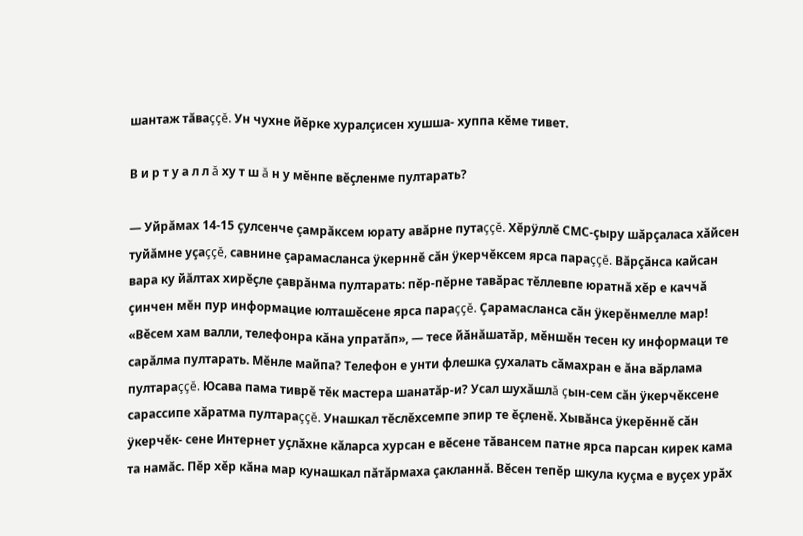шантаж тăваççĕ. Ун чухне йĕрке хуралçисен хушша- хуппа кĕме тивет.

В и р т у а л л ă ху т ш ă н у мĕнпе вĕçленме пултарать?

— Уйрăмах 14-15 çулсенче çамрăксем юрату авăрне путаççĕ. Хĕрÿллĕ СМС-çыру шăрçаласа хăйсен туйăмне уçаççĕ, савнине çарамасланса ÿкерннĕ сăн ÿкерчĕксем ярса параççĕ. Вăрçăнса кайсан вара ку йăлтах хирĕçле çаврăнма пултарать: пĕр-пĕрне тавăрас тĕллевпе юратнă хĕр е каччă çинчен мĕн пур информацие юлташĕсене ярса параççĕ. Çарамасланса сăн ÿкерĕнмелле мар! «Вĕсем хам валли, телефонра кăна упратăп», — тесе йăнăшатăр, мĕншĕн тесен ку информаци те сарăлма пултарать. Мĕнле майпа? Телефон е унти флешка çухалать сăмахран е ăна вăрлама пултараççĕ. Юсава пама тиврĕ тĕк мастера шанатăр-и? Усал шухăшлă çын-сем сăн ÿкерчĕксене сарассипе хăратма пултараççĕ. Унашкал тĕслĕхсемпе эпир те ĕçленĕ. Хывăнса ÿкерĕннĕ сăн ÿкерчĕк- сене Интернет уçлăхне кăларса хурсан е вĕсене тăвансем патне ярса парсан кирек кама та намăс. Пĕр хĕр кăна мар кунашкал пăтăрмаха çакланнă. Вĕсен тепĕр шкула куçма е вуçех урăх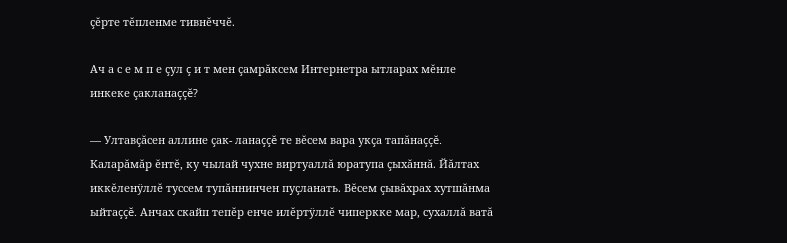çĕрте тĕпленме тивнĕччĕ.

Ач а с е м п е çул ç и т мен çамрăксем Интернетра ытларах мĕнле инкеке çакланаççĕ?

— Ултавçăсен аллине çак- ланаççĕ те вĕсем вара укçа тапăнаççĕ. Каларăмăр ĕнтĕ, ку чылай чухне виртуаллă юратупа çыхăннă. Йăлтах иккĕленÿллĕ туссем тупăннинчен пуçланать. Вĕсем çывăхрах хутшăнма ыйтаççĕ. Анчах скайп тепĕр енче илĕртÿллĕ чиперкке мар, сухаллă ватă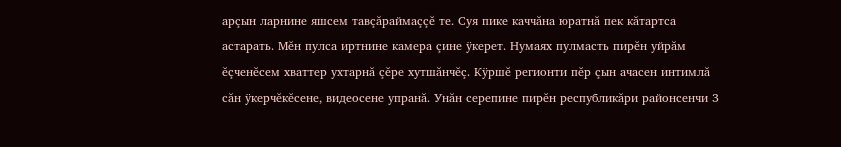арçын ларнине яшсем тавçăраймаççĕ те. Суя пике каччăна юратнă пек кăтартса астарать. Мĕн пулса иртнине камера çине ÿкерет. Нумаях пулмасть пирĕн уйрăм ĕçченĕсем хваттер ухтарнă çĕре хутшăнчĕç. Кÿршĕ регионти пĕр çын ачасен интимлă сăн ÿкерчĕкĕсене, видеосене упранă. Унăн серепине пирĕн республикăри районсенчи 3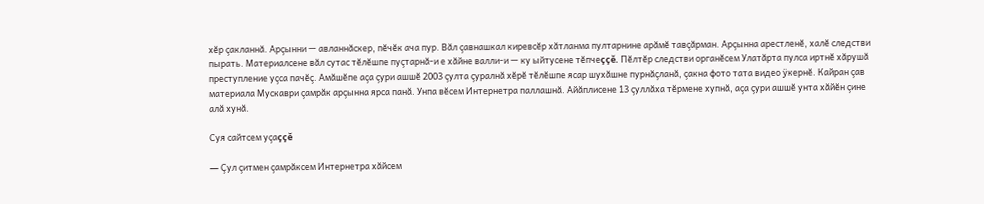хĕр çакланнă. Арçынни — авланнăскер, пĕчĕк ача пур. Вăл çавнашкал киревсĕр хăтланма пултарнине арăмĕ тавçăрман. Арçынна арестленĕ, халĕ следстви пырать. Материалсене вăл сутас тĕлĕшпе пуçтарнă-и е хăйне валли-и — ку ыйтусене тĕпчеççĕ. Пĕлтĕр следстви органĕсем Улатăрта пулса иртнĕ хăрушă преступление уçса пачĕç. Амăшĕпе аçа çури ашшĕ 2003 çулта çуралнă хĕрĕ тĕлĕшпе ясар шухăшне пурнăçланă, çакна фото тата видео ÿкернĕ. Кайран çав материала Мускаври çамрăк арçынна ярса панă. Унпа вĕсем Интернетра паллашнă. Айăплисене 13 çуллăха тĕрмене хупнă, аçа çури ашшĕ унта хăйĕн çине алă хунă.

Суя сайтсем уçаççĕ

— Çул çитмен çамрăксем Интернетра хăйсем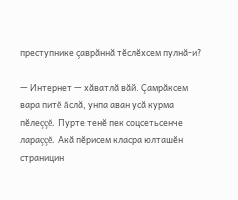преступнике çаврăннă тĕслĕхсем пулнă-и?

— Интернет — хăватлă вăй. Çамрăксем вара питĕ ăслă, унпа аван усă курма пĕлеççĕ. Пурте тенĕ пек соцсетьсенче лараççĕ. Акă пĕрисем класра юлташĕн страницин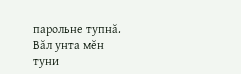парольне тупнă. Вăл унта мĕн туни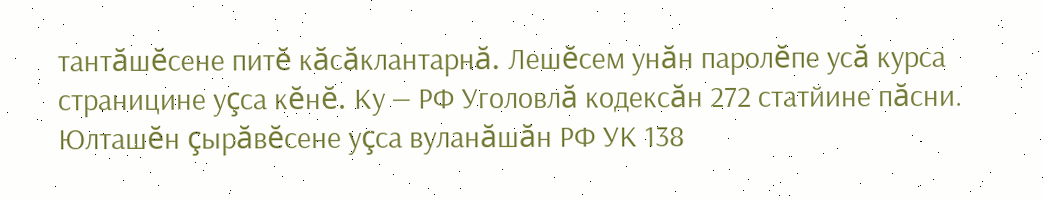тантăшĕсене питĕ кăсăклантарнă. Лешĕсем унăн паролĕпе усă курса страницине уçса кĕнĕ. Ку — РФ Уголовлă кодексăн 272 статйине пăсни. Юлташĕн çырăвĕсене уçса вуланăшăн РФ УК 138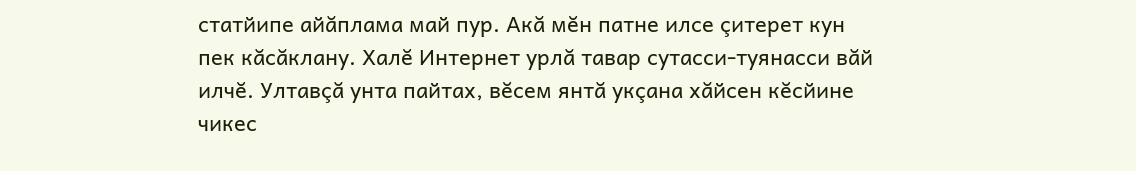статйипе айăплама май пур. Акă мĕн патне илсе çитерет кун пек кăсăклану. Халĕ Интернет урлă тавар сутасси-туянасси вăй илчĕ. Ултавçă унта пайтах, вĕсем янтă укçана хăйсен кĕсйине чикес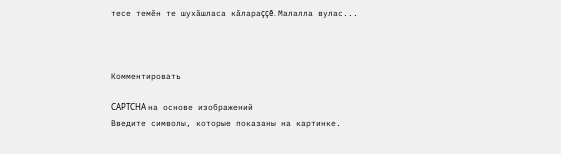тесе темĕн те шухăшласа кăлараççĕ. Малалла вулас...



Комментировать

CAPTCHA на основе изображений
Введите символы, которые показаны на картинке.